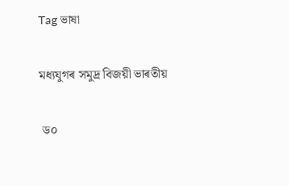Tag ভাষা

মধ্যযুগৰ সমুদ্ৰ বিজয়ী ভাৰতীয়

 ড০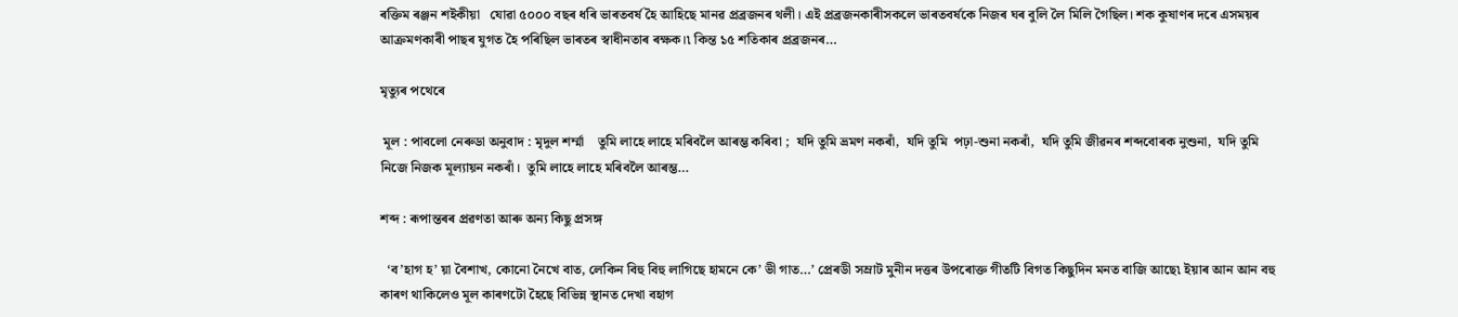ৰক্তিম ৰঞ্জন শইকীয়া   যোৱা ৫০০০ বছৰ ধৰি ভাৰতবৰ্ষ হৈ আহিছে মানৱ প্ৰব্ৰজনৰ থলী। এই প্ৰব্ৰজনকাৰীসকলে ভাৰতবৰ্ষকে নিজৰ ঘৰ বুলি লৈ মিলি গৈছিল। শক কুষাণৰ দৰে এসময়ৰ আক্ৰমণকাৰী পাছৰ যুগত হৈ পৰিছিল ভাৰতৰ স্বাধীনতাৰ ৰক্ষক।৷ কিন্ত ১৫ শতিকাৰ প্ৰব্ৰজনৰ…

মৃত্যুৰ পথেৰে

 মূল : পাবলো নেৰুডা অনুবাদ : মৃদুল শৰ্ম্মা    তুমি লাহে লাহে মৰিবলৈ আৰম্ভ কৰিবা ;  যদি তুমি ভ্ৰমণ নকৰাঁ,  যদি তুমি  পঢ়া-শুনা নকৰাঁ,  যদি তুমি জীৱনৰ শব্দবোৰক নুশুনা,  যদি তুমি নিজে নিজক মূল্যায়ন নকৰাঁ।  তুমি লাহে লাহে মৰিবলৈ আৰম্ভ…

শব্দ : ৰূপান্তৰৰ প্ৰৱণতা আৰু অন্য কিছু প্ৰসঙ্গ

  ‘ব’হাগ হ’ য়া বৈশাখ, কোনো নৈখে বাত, লেকিন বিহু বিহু লাগিছে হামনে কে’ ভী গাত…’ প্ৰেৰডী সম্ৰাট মুনীন দত্তৰ উপৰোক্ত গীতটি বিগত কিছুদিন মনত বাজি আছে৷ ইয়াৰ আন আন বহু কাৰণ থাকিলেও মূল কাৰণটো হৈছে বিভিন্ন স্থানত দেখা বহাগ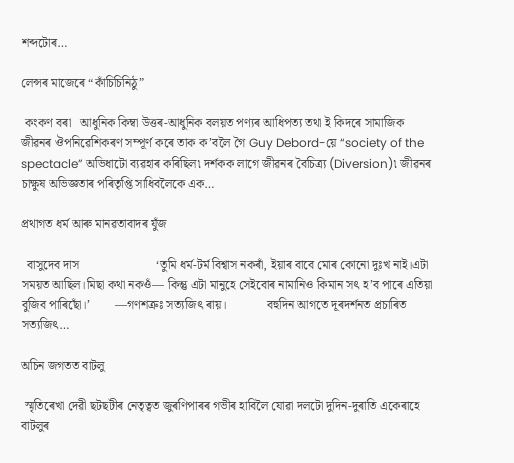শব্দটোৰ…

লেন্সৰ মাজেৰে “কাঁচিচিনিঠু”

 কংকণ বৰা   আধুনিক কিম্বা উত্তৰ-আধুনিক বলয়ত পণ্যৰ আধিপত্য তথা ই কিদৰে সামাজিক জীৱনৰ ঔপনিৱেশিকৰণ সম্পূৰ্ণ কৰে তাক ক’বলৈ গৈ Guy Debord-য়ে “society of the spectacle” অভিধাটো ব্যৱহাৰ কৰিছিল৷ দর্শকক লাগে জীৱনৰ বৈচিত্ৰ্য (Diversion)৷ জীৱনৰ চাক্ষুষ অভিজ্ঞতাৰ পৰিতৃপ্তি সাধিবলৈকে এক…

প্রথাগত ধর্ম আৰু মানৱতাবাদৰ যুঁজ

  বাসুদেব দাস                         ‘তুমি ধর্ম-টর্ম বিশ্বাস নকৰাঁ, ইয়াৰ বাবে মোৰ কোনো দুঃখ নাই।এটা সময়ত আছিল।মিছা কথা নকওঁ— কিন্তু এটা মানুহে সেইবোৰ নামানিও কিমান সৎ হ’ব পাৰে এতিয়া বুজিব পাৰিছোঁ।’        —গণশত্রুঃ সত্যজিৎ ৰায়।             বহুদিন আগতে দূৰদর্শনত প্রচাৰিত সত্যজিৎ…

অচিন জগতত বাটলু

 স্মৃতিৰেখা দেৱী ছটছটীৰ নেতৃত্বত জুৰণিপাৰৰ গভীৰ হাবিলৈ যোৱা দলটো দুদিন-দুৰাতি একেৰাহে বাটলুৰ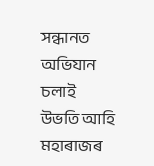সন্ধানত অভিযান চলাই উভতি আহি মহাৰাজৰ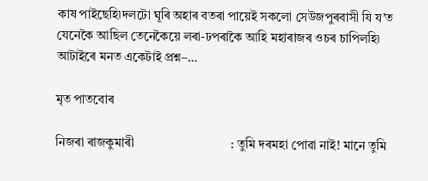কাষ পাইছেহি৷দলটো ঘূৰি অহাৰ বতৰা পায়েই সকলো সেউজপুৰবাসী যি য’ত যেনেকৈ আছিল তেনেকৈয়ে লৰা-ঢপৰাকৈ আহি মহাৰাজৰ ওচৰ চাপিলহি৷ আটাইৰে মনত একেটাই প্ৰশ্ন–…

মৃত পাতবোৰ

নিজৰা ৰাজকুমাৰী                               : তুমি দৰমহা পোৱা নাই! মানে তুমি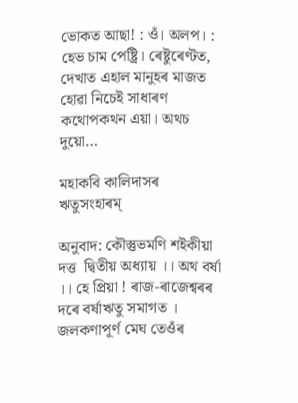ভোকত আছা! : ওঁ। অলপ। : হেভ চাম পেষ্ট্ৰি। ৰেষ্টুৰেণ্টত, দেখাত এহাল মানুহৰ মাজত হোৱা নিচেই সাধাৰণ কথোপকথন এয়া। অথচ দুয়ো…

মহাকবি কালিদাসৰ ঋতুসংহাৰম্

অনুবাদ: কৌস্তুভমণি শইকীয়া দত্ত  দ্বিতীয় অধ্যায় ।। অথ বর্ষা ।। হে প্ৰিয়া ! ৰাজ-ৰাজেশ্বৰৰ দৰে বৰ্ষাঋতু সমাগত । জলকণাপূৰ্ণ মেঘ তেওঁৰ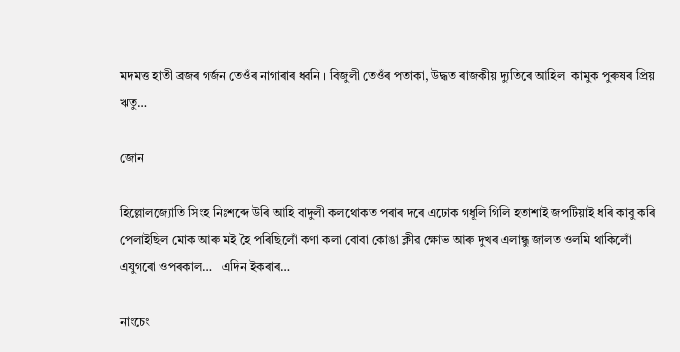মদমত্ত হাতী ব্ৰজৰ গৰ্জন তেওঁৰ নাগাৰাৰ ধ্বনি । বিজুলী তেওঁৰ পতাকা, উদ্ধত ৰাজকীয় দ্যুতিৰে আহিল  কামুক পুৰুষৰ প্ৰিয় ঋতু…

জোন

হিল্লোলজ্যোতি সিংহ নিঃশব্দে উৰি আহি বাদুলী কলথোকত পৰাৰ দৰে এঢোক গধূলি গিলি হতাশাই জপটিয়াই ধৰি কাবু কৰি পেলাইছিল মোক আৰু মই হৈ পৰিছিলোঁ কণা কলা বোবা কোঙা ক্লীৱ ক্ষোভ আৰু দুখৰ এলান্ধু জালত ওলমি থাকিলোঁ এযুগৰো ওপৰকাল…   এদিন ইকৰাৰ…

নাংচেং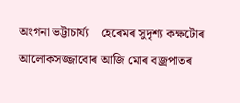অংগনা ভট্টাচাৰ্য্য    হেৰেমৰ সুদৃশ্য কক্ষটোৰ আলোকসজ্জাবোৰ আজি মোৰ বজ্ৰপাতৰ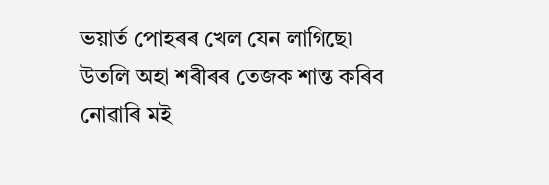ভয়াৰ্ত পোহৰৰ খেল যেন লাগিছে৷ উতলি অহা শৰীৰৰ তেজক শান্ত কৰিব নোৱাৰি মই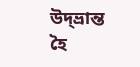উদ্‌ভ্ৰান্ত হৈ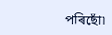পৰিছোঁ৷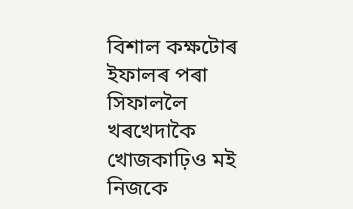বিশাল কক্ষটোৰ ইফালৰ পৰা সিফাললৈ খৰখেদাকৈ খোজকাঢ়িও মই নিজকে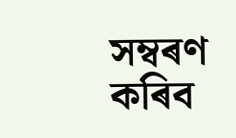সম্বৰণ কৰিব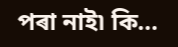পৰা নাই৷ কি…